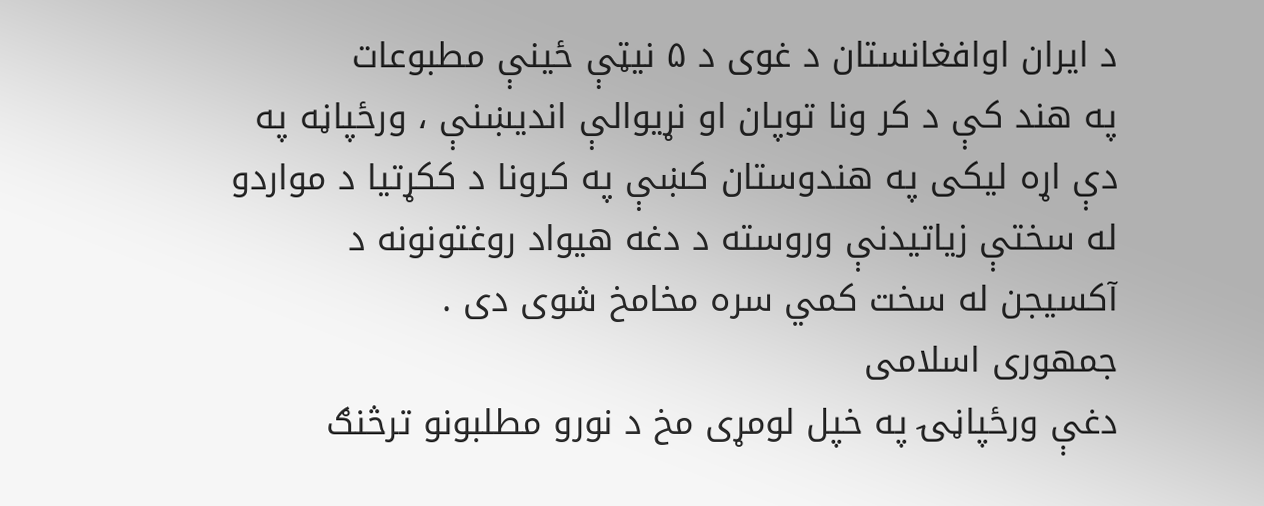د ایران اوافغانستان د غوی د ۵ نیټې ځینې مطبوعات
په هند کې د کر ونا توپان او نړیوالې اندیښنې ، ورځپاڼه په دې اړه لیکی په هندوستان کښې په کرونا د ککړتیا د مواردو له سختې زیاتیدنې وروسته د دغه هیواد روغتونونه د آکسیجن له سخت کمي سره مخامخ شوی دی .
جمهوری اسلامی
دغې ورځپاڼۍ په خپل لومړی مخ د نورو مطلبونو ترڅنګ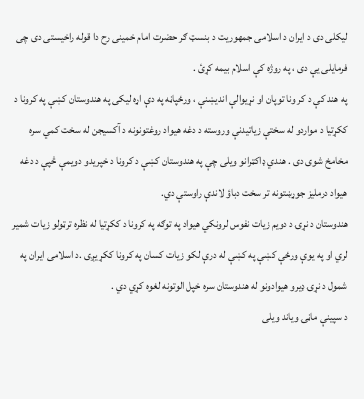لیکلی دی د ایران د اسلامی جمهوریت د بنسټ ګر حضرت امام خمینی رح دا قوله راخیستی دی چی فرمایلی یې دی ، په روژه کې اسلام بیمه کړئ .
په هند کې د کر ونا توپان او نړیوالې اندیښنې ، ورځپاڼه په دې اړه لیکی په هندوستان کښې په کرونا د ککړتیا د مواردو له سختې زیاتیدنې وروسته د دغه هیواد روغتونونه د آکسیجن له سخت کمي سره مخامخ شوی دی . هندي ډاکټرانو ویلی چې په هندوستان کښې د کرونا د خپریدو دویمې څپې د دغه هیواد درملیز جوړښتونه تر سخت دباؤ لاندې راوستې دي.
هندوستان د نړۍ د دویم زیات نفوس لرونکي هیواد په توګه په کرونا د ککړتیا له نظره ترټولو زیات شمیر لري او په یوې ورځې کښې په کښې له درې لکو زیات کسان په کرونا ککړ یږی .د اسلامی ایران په شمول د نړۍ ډیرو هیوادونو له هندوستان سره خپل الوتونه لغوه کړي دي .
د سپینې ماڼۍ ویاند ویلی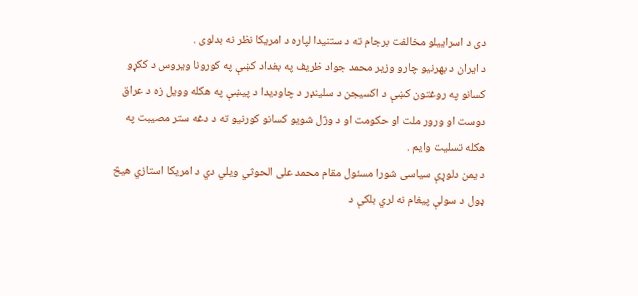دی د اسراییلو مخالفت برجام ته د ستنیدا لپاره د امریکا نظر نه بدلوی .
د ایران د بهرنیو چارو وزیر محمد جواد ظریف په بغداد کښې په کورونا ویروس د ککړو کسانو په روغتون کښې د اکسیجن د سلینډر د چاودیدا د پیښې په هکله وویل زه د عراق دوست او ورور ملت او حکومت او د وژل شویو کسانو کورنیو ته د دغه ستر مصیبت په هکله تسلیت وایم .
د یمن دلوړې سیاسی شورا مسئول مقام محمد علی الحوثي ویلي دي د امریکا استازي هیڅ ډول د سولې پیغام نه لري بلکې د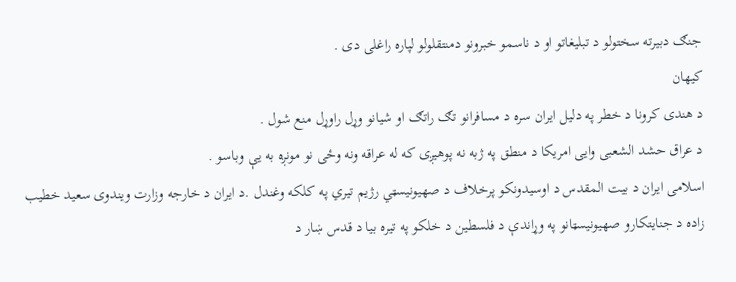جنګ دبیرته سختولو د تبلیغاتو او د ناسمو خبرونو دمنتقلولو لپاره راغلی دی .
کیهان
د هندی کرونا د خطر په دلیل ایران سره د مسافرانو تګ راتګ او شیانو وړل راوړل منع شول .
د عراق حشد الشعبی وایی امریکا د منطق په ژبه نه پوهیږی که له عراقه ونه وځی نو مونږه به یې وباسو .
اسلامی ایران د بیت المقدس د اوسیدونکو پرخلاف د صهیونیسټي رژیم تیري په کلکه وغندل .د ایران د خارجه وزارت ویندوی سعید خطیب زاده د جنایتکارو صهیونیسټانو په وړاندې د فلسطین د خلکو په تیره بیا د قدس ښار د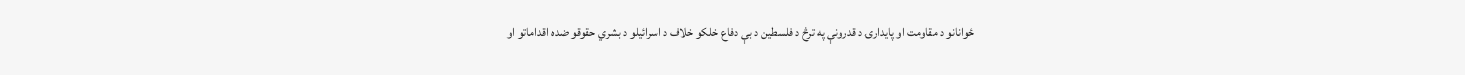ځوانانو د مقاومت او پایدارۍ د قدرونې په ترڅ د فلسطین د بې دفاع خلکو خلاف د اسرائیلو د بشري حقوقو ضده اقداماتو او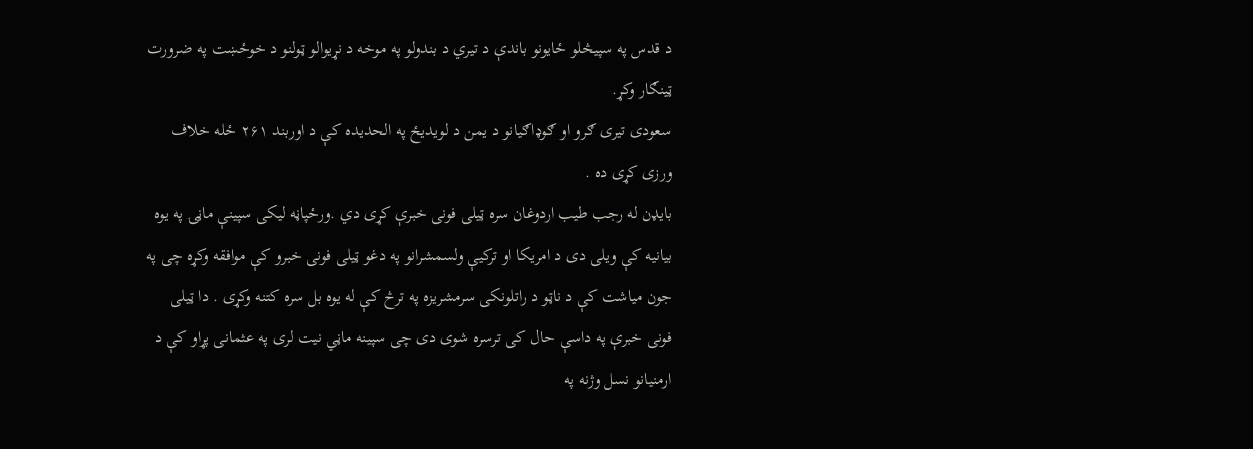د قدس په سپیڅلو ځایونو باندې د تیري د بندولو په موخه د نړیوالو ټولنو د خوځښت په ضرورت ټینګار وکړ.
سعودی تیری ګرو او ګوډاګیانو د یمن د لویدیځ په الحدیده کې د اوربند ۲۶۱ ځله خلاف ورزی کړی ده .
بایډن له رجب طیب اردوغان سره ټیلی فونی خبرې کړی دي .ورځپاڼه لیکی سپینې ماڼۍ په یوه بیانیه کې ویلی دی د امریکا او ترکیې ولسمشرانو په دغو ټیلی فونی خبرو کې موافقه وکړه چی په جون میاشت کې د ناټو د راتلونکی سرمشریزه په ترڅ کې له یوه بل سره کتنه وکړی . دا ټیلی فونی خبرې په داسې حال کی ترسره شوی دی چی سپینه ماڼي نیت لری په عثمانی پړاو کې د ارمنیانو نسل وژنه په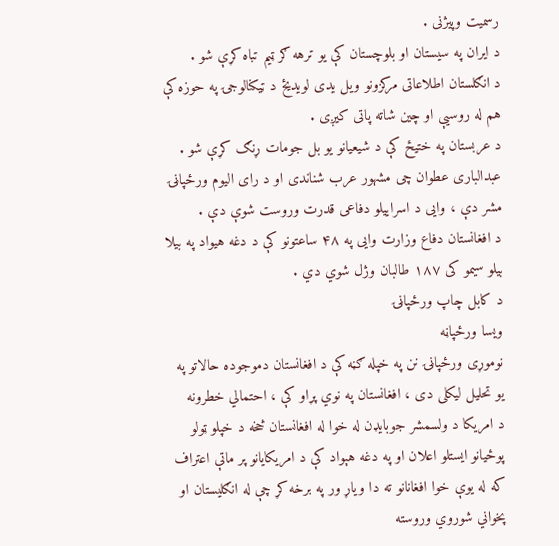رسمیت وپیژنی .
د ایران په سیستان او بلوچستان کې یو ترهه ګر ټیم تباه کړې شو .
د انګلستان اطلاعاتی مرکزونو ویل یدی لویدیځ د ټیکنالوجۍ په حوزه کې هم له روسیې او چین شاته پاتی کیږی .
د عربستان په ختیځ کې د شیعیانو یو بل جومات ړنګ کړې شو .
عبدالباری عطوان چی مشهور عرب شناندی او د رای الیوم ورځپاڼۍ مشر دې ، وایی د اسراییلو دفاعی قدرت وروست شوې دې .
د افغانستان دفاع وزارت وایی په ۴۸ ساعتونو کې د دغه هیواد په بیلا بیلو سیمو کی ۱۸۷ طالبان وژل شوي دي .
د کابل چاپ ورځپاڼۍ
ویسا ورځپاڼه
نوموړی ورځپاڼۍ نن په خپله ګڼه کې د افغانستان دموجوده حالاتو په یو تحلیل لیکلی دی ، افغانستان په نوي پړاو کې ، احتمالي خطرونه
د امريکا د ولسمشر جوبايډن له خوا له افغانستان څخه د خپلو ټولو پوځيانو ايستلو اعلان او په دغه هېواد کې د امريکايانو پر ماتې اعتراف که له يوې خوا افغانانو ته دا وياړ ور په برخه کړ چې له انګليستان او پخواني شوروي وروسته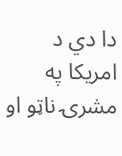دا دي د امريکا په مشرۍ ناټو او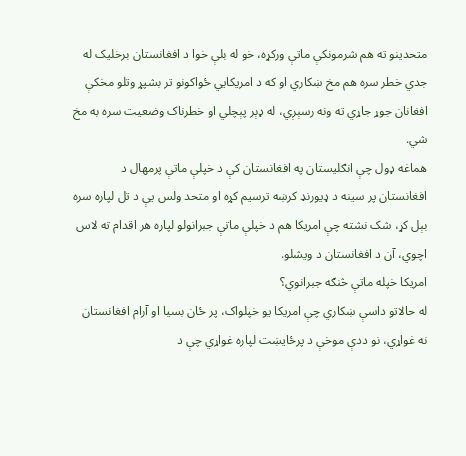متحدينو ته هم شرمونکې ماتې ورکړه، خو له بلې خوا د افغانستان برخليک له جدي خطر سره هم مخ ښکاري او که د امريکايي ځواکونو تر بشپړ وتلو مخکې افغانان جوړ جاړي ته ونه رسېږي، له ډېر پېچلي او خطرناک وضعيت سره به مخ شي.
هماغه ډول چې انګليستان په افغانستان کې د خپلې ماتې پرمهال د افغانستان پر سينه د ډيورنډ کرښه ترسيم کړه او متحد ولس يې د تل لپاره سره بېل کړ، شک نشته چې امريکا هم د خپلې ماتې جبرانولو لپاره هر اقدام ته لاس اچوي، آن د افغانستان د ويشلو.
امريکا خپله ماتې څنګه جبرانوي؟
له حالاتو داسې ښکاري چې امريکا يو خپلواک، پر ځان بسيا او آرام افغانستان نه غواړي، نو ددې موخې د پرځايښت لپاره غواړي چې د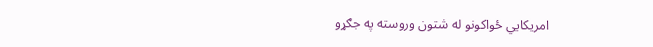امريکايي ځواکونو له شتون وروسته په جګړو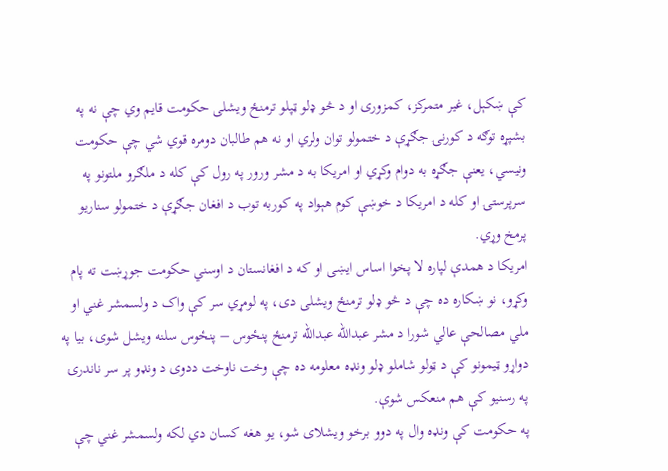کې ښکېل، غير متمرکز، کمزوری او د څو ډلو ټپلو ترمنځ ويشلی حکومت قايم وي چې نه په بشپړه توګه د کورنۍ جګړې د ختمولو توان ولري او نه هم طالبان دومره قوي شي چې حکومت ونيسي، يعنې جګړه به دوام وکړي او امريکا به د مشر ورور په رول کې کله د ملګرو ملتونو په سرپرستۍ او کله د امريکا د خوښې کوم هېواد په کوربه توب د افغان جګړې د ختمولو سناريو پرمخ وړي.
امريکا د همدې لپاره لا پخوا اساس ايښی او که د افغانستان د اوسني حکومت جوړښت ته پام وکړو، نو ښکاره ده چې د څو ډلو ترمنځ ويشلی دی، په لومړي سر کې واک د ولسمشر غني او ملي مصالحې عالي شورا د مشر عبدالله عبدالله ترمنځ پنځوس – پنځوس سلنه ويشل شوی، بيا په دواړو ټيمونو کې د ټولو شاملو ډلو ونډه معلومه ده چې وخت ناوخت ددوی د ونډو پر سر ناندرۍ په رسنيو کې هم منعکس شوې.
په حکومت کې ونډه وال په دوو برخو ويشلای شو، يو هغه کسان دي لکه ولسمشر غني چې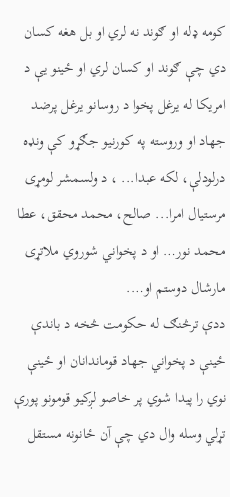کومه ډله او ګوند نه لري او بل هغه کسان دي چې ګوند او کسان لري او ځينو يې د امريکا له يرغل پخوا د روسانو يرغل پرضد جهاد او وروسته په کورنيو جګړو کې ونډه درلودلې، لکه عبدا... ، د ولسمشر لومړی مرستيال امرا... صالح، محمد محقق، عطا محمد نور… او د پخواني شوروي ملاتړی مارشال دوستم او….
ددې ترڅنګ له حکومت څخه د باندې ځينې د پخواني جهاد قوماندانان او ځينې نوي را پيدا شوي پر خاصو لږکيو قومونو پورې تړلي وسله وال دي چې آن ځانونه مستقل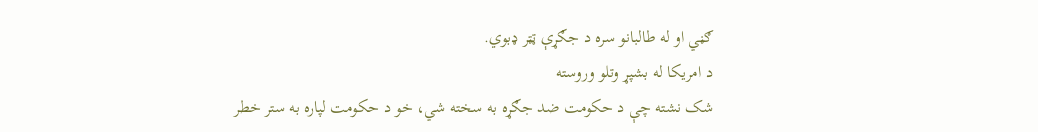ګڼي او له طالبانو سره د جګړې ټټر ډبوي.
د امريکا له بشپړ وتلو وروسته
شک نشته چې د حکومت ضد جګړه به سخته شي، خو د حکومت لپاره به ستر خطر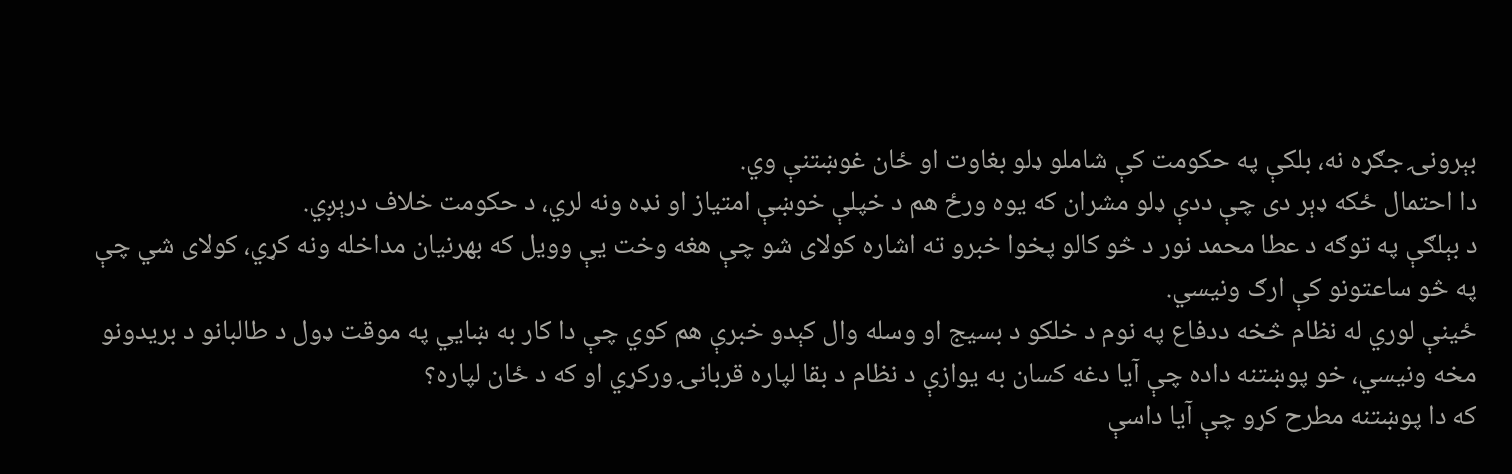بېرونۍ جګړه نه، بلکې په حکومت کې شاملو ډلو بغاوت او ځان غوښتنې وي.
دا احتمال ځکه ډېر دی چې ددې ډلو مشران که يوه ورځ هم د خپلې خوښې امتياز او نډه ونه لري، د حکومت خلاف درېږي.
د بېلګې په توګه د عطا محمد نور د څو کالو پخوا خبرو ته اشاره کولای شو چې هغه وخت يې وويل که بهرنيان مداخله ونه کړي، کولای شي چې په څو ساعتونو کې ارګ ونيسي.
ځينې لوري له نظام څخه ددفاع په نوم د خلکو د بسيج او وسله وال کېدو خبرې هم کوي چې دا کار به ښايي په موقت ډول د طالبانو د بريدونو مخه ونيسي، خو پوښتنه داده چې آيا دغه کسان به يوازې د نظام د بقا لپاره قربانۍ ورکړي او که د ځان لپاره؟
که دا پوښتنه مطرح کړو چې آيا داسې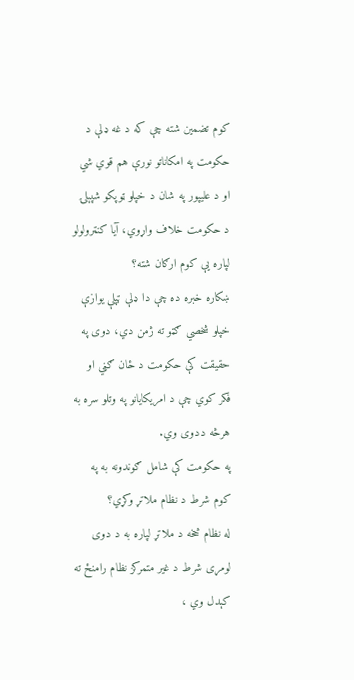کوم تضمين شته چې که د غه ډلې د حکومت په امکاناتو نورې هم قوي شي او د عليپور په شان د خپلو ټوپکو شپېلۍ د حکومت خلاف واړوي، آيا کنټرولولو لپاره يې کوم ارګان شته؟
ښکاره خبره ده چې دا ډلې ټپلې يوازې خپلو شخصي ګټو ته ژمن دي، دوی په حقيقت کې حکومت د ځان ګڼي او فکر کوي چې د امريکايانو په وتلو سره به هرڅه ددوی وي.
په حکومت کې شامل ګوندونه به په کوم شرط د نظام ملاتړ وکړي؟
له نظام څخه د ملاتړ لپاره به د دوی لومړی شرط د غير متمرکز نظام رامنځ ته کېدل وي ،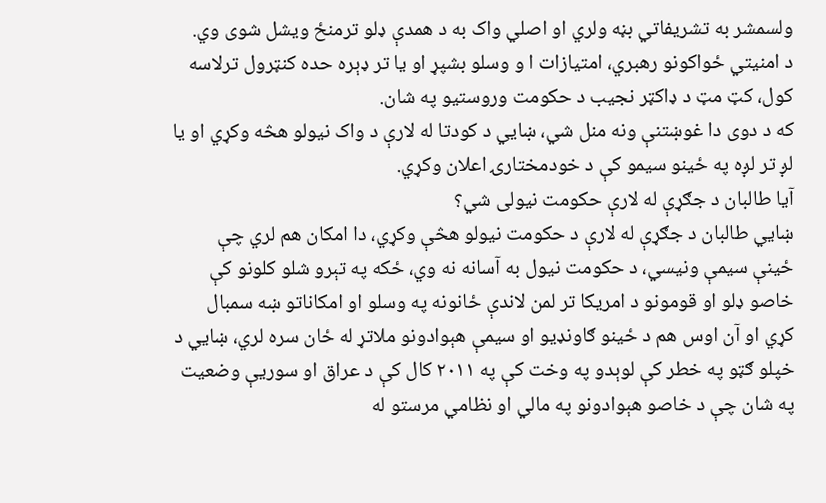ولسمشر به تشريفاتي بڼه ولري او اصلي واک به د همدې ډلو ترمنځ ويشل شوی وي.
د امنيتي ځواکونو رهبري، امتيازات ا و وسلو بشپړ او يا تر ډېره حده کنټرول ترلاسه کول، کټ مټ د ډاکټر نجيب د حکومت وروستيو په شان.
که د دوی دا غوښتنې ونه منل شي، ښايي د کودتا له لارې د واک نيولو هڅه وکړي او يا لږ تر لږه په ځينو سيمو کې د خودمختارۍ اعلان وکړي.
آيا طالبان د جګړې له لارې حکومت نيولی شي؟
ښايي طالبان د جګړې له لارې د حکومت نيولو هڅې وکړي، دا امکان هم لري چې ځينې سيمې ونيسي، د حکومت نيول به آسانه نه وي، ځکه په تېرو شلو کلونو کې خاصو ډلو او قومونو د امريکا تر لمن لاندې ځانونه په وسلو او امکاناتو ښه سمبال کړي او آن اوس هم د ځينو ګاونډيو او سيمې هېوادونو ملاتړ له ځان سره لري، ښايي د خپلو ګټو په خطر کې لوېدو په وخت کې په ۲۰۱۱ کال کې د عراق او سوريې وضعيت په شان چې د خاصو هېوادونو په مالي او نظامي مرستو له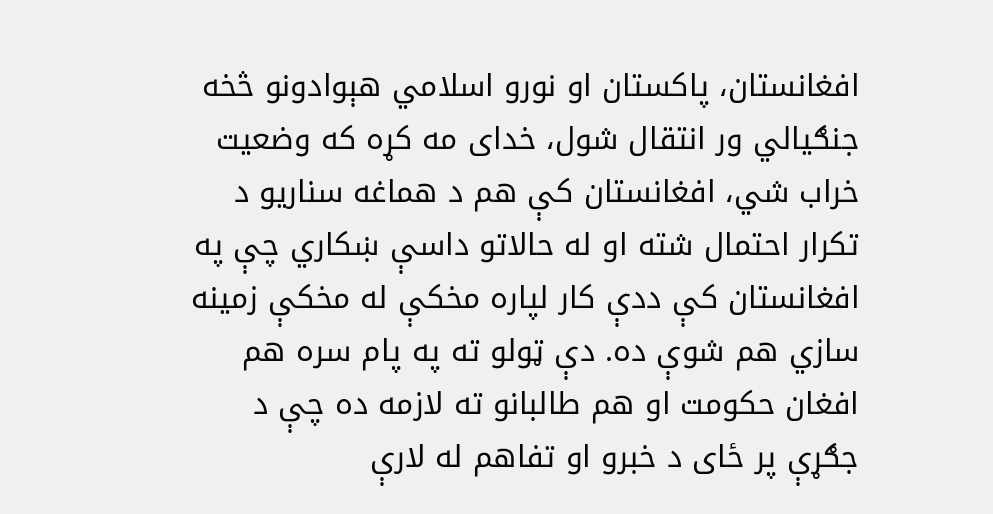افغانستان، پاکستان او نورو اسلامي هېوادونو څخه جنګيالي ور انتقال شول، خدای مه کړه که وضعيت خراب شي، افغانستان کې هم د هماغه سناريو د تکرار احتمال شته او له حالاتو داسې ښکاري چې په افغانستان کې ددې کار لپاره مخکې له مخکې زمينه سازي هم شوې ده. دې ټولو ته په پام سره هم افغان حکومت او هم طالبانو ته لازمه ده چې د جګړې پر ځای د خبرو او تفاهم له لارې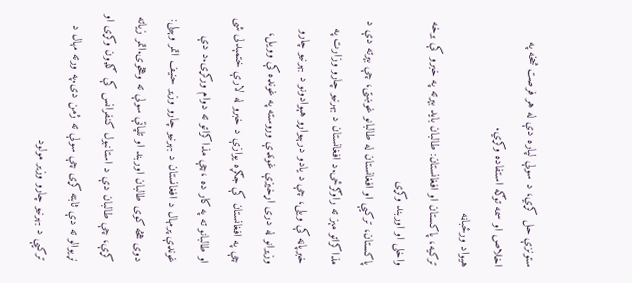ستونزې حل کړي، د سولې لپاره دې له هر فرصت څخه په اخلاص او سمه توګه استفاده وکړي.
هیواد ورځباڼه
ترکیه، پاکستان او افغانستان: طالبان باید بېرته په خبرو کې برخه واخلی او اوربند وکړی
پاکستان، ترکیې او افغانستان له طالبانو غوښتی، چې بېرته دې د مذاکراتو مېز ته راوګرځی.د افغانستان د بهرنیو چارو وزارت په خبرپاڼه کې ویلی، چې د یادو درېیواړو هېوادونو د بهرنیو چارو وزیرانو له دری اړخیزې غونډې وروسته په غونډه کې وویل، چې په افغانستان کې جګړه یوازې د خبرو له لارې ختمېدلی شی او طالبانو ته په کار ده ،چې مذاکراتو ته دوام ورکړی.د دې غونډې پرمهال د افغانستان د بهرنیو چارو وزیر حنیف اتمر وېیلی: دوی هڅه کوی طالبان اوربند او تلپاتې سولې ته وهڅوی.اتمر زیاته کړې، چې طالبان دې د استانبول کنفرانس کې ګډون وکړی او نړیوالو ته دې ثابته کړی چې سولې ته ژمن دی.په ورته مهال د ترکیې د بهرنیو چارو وزیر مولود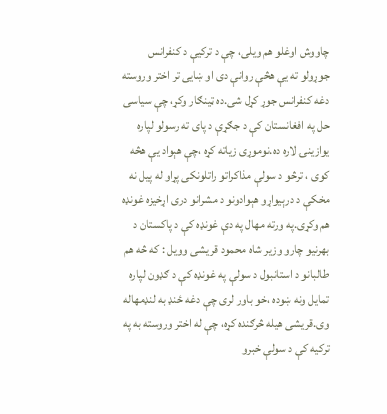چاووش اوغلو هم ویلی، چې د ترکیې د کنفرانس جوړولو ته یې هڅې روانې دی او ښایی تر اختر وروسته دغه کنفرانس جوړ کړل شی.ده ټینګار وکړ، چې سیاسی حل په افغانستان کې د جګړې د پای ته رسولو لپاره یوازینۍ لاره ده.نوموړی زیاته کړه ،چې هېواد یې هڅه کوی ، ترڅو د سولې مذاکراتو راتلونکی پړاو له پیل نه مخکې د درېیواړو هېوادونو د مشرانو دری اړخیزه غونډه هم وکړی.په ورته مهال په دې غونډه کې د پاکستان د بهرنیو چارو وزیر شاه محمود قریشی وویل : که څه هم طالبانو د استانبول د سولې په غونډه کې د ګډون لپاره تمایل ونه ښوده ،خو باور لری چې دغه ځنډ به لنډمهاله وی.قریشی هیله څرګنده کړه، چې له اختر وروسته به په ترکیه کې د سولې خبرو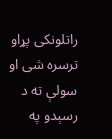راتلونکی پړاو ترسره شی او سولې ته د رسېدو په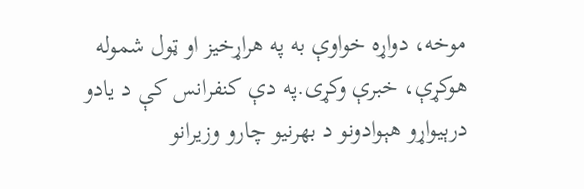موخه، دواړه خواوې به په هراړخیز او ټول شموله هوکړې، خبرې وکړی.په دې کنفرانس کې د یادو درېیواړو هېوادونو د بهرنیو چارو وزیرانو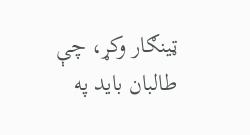ټینګار وکړ، چې طالبان باید په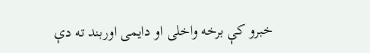خبرو کې برخه واخلی او دایمی اوربند ته دې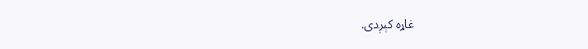غاړه کېږدی.